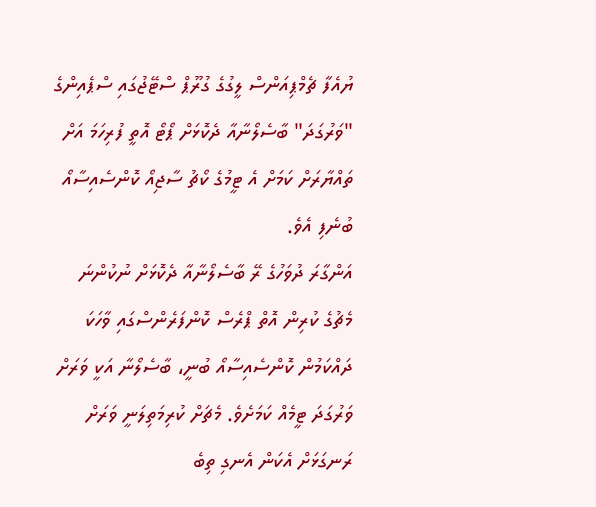ޔުއެފާ ޗެމްޕިއަންސް ލީގުގެ ގުރޫޕް ސްޓޭޖުގައި ސްޕެއިންގެ "ވަރުގަދަ" ބާސެލޯނާއާ ދެކޮޅަށް ޕޯޓޯ އޮތީ ފުރިހަމަ އަށް ތައްޔާރަށް ކަމަށް އެ ޓީމުގެ ކޯޗު ސާޖިއޯ ކޮންސެއިސާއޯ ބުނެފި އެވެ.
އަންގާރަ ދުވަހުގެ ރޭ ބާސެލޯނާއާ ދެކޮޅަށް ނުކުންނަ މެޗުގެ ކުރިން އޮތް ޕްރެސް ކޮންފަރެންސްގައި ވާހަކަ ދައްކަމުން ކޮންސެއިސާއޯ ބުނީ، ބާސެލޯނާ އަކީ ވަރަށް ވަރުގަދަ ޓީމެއް ކަމަށެވެ. މެޗަށް ކުރިމަތިލަނީ ވަރަށް ރަނގަޅަށް އެކަން އެނގި ތިބެ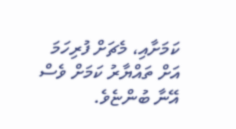ކަމަށާއި، މެޗަށް ފުރިހަމަ އަށް ތައްޔާރު ކަމަށް ވެސް އޭނާ ބުންޏެވެ.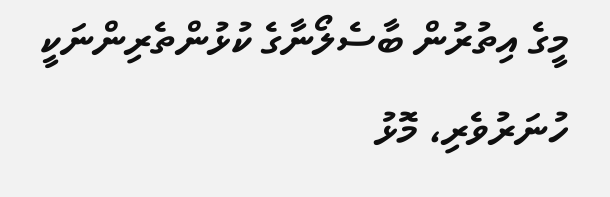މީގެ އިތުރުން ބާސެލޯނާގެ ކުޅުންތެރިންނަކީ ހުނަރުވެރި، މޮޅު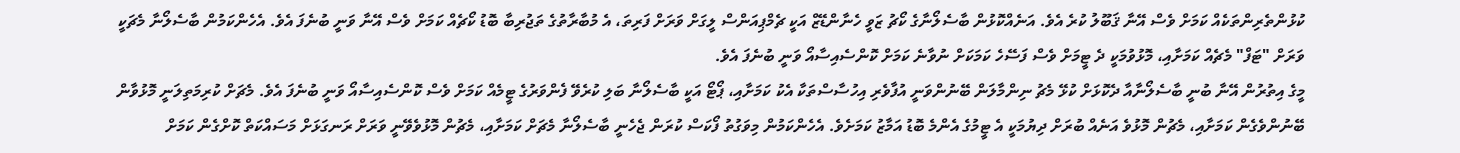ކުޅުންތެރިންތަކެއް ކަމަށް ވެސް އޭނާ ޤަބޫލު ކުރެ އެވެ. އަނެއްކޮޅުން ބާސެލޯނާގެ ކޯޗު ޒަވީ ހެނާންޑޭޒް އަކީ ޗެމްޕިއަންސް ލީގަށް ވަރަށް ފަރިތަ، އެ މުބާރާތުގެ ތަޖުރިބާ ބޮޑު ކޯޗެއް ކަމަށް ވެސް އޭނާ ވަނީ ބުނެފަ އެވެ. އެހެންކަމުން ބާސެލޯނާ މެޗަކީ ވަރަށް "ޓަފް" މެޗެއް ކަމަށާއި، މޮޅުވުމަކީ ދެ ޓީމަށް ވެސް ފަސޭހެ ކަމަކަށް ނުވާނެ ކަމަށް ކޮންސެއިސާއޯ ވަނީ ބުނެފަ އެވެ.
މީގެ އިތުރުން އޭނާ ބުނީ ބާސެލޯނާއާ ދެކޮޅަށް ކުޅޭ މެޗު ނިންމާލަން ބޭނުންވަނީ އުފާވެރި އިހުސާސްތަކާ އެކު ކަމަށާއި، ޕޯޓޯ އަކީ ބާސެލޯނާ ބަލި ކުރެވޭ ފެންވަރުގެ ޓީމެއް ކަމަށް ވެސް ކޮންސެއިސާއޯ ވަނީ ބުނެފަ އެވެ. މެޗަށް ކުރިމަތިލަނީ މޮޅުވާން ބޭނުންވެގެން ކަމަށާއި، މެޗުން މޮޅުވެ އަނެއް ބުރަށް ދިޔުމަކީ އެ ޓީމުގެ އެންމެ ބޮޑު އަމާޒު ކަމަށެވެ. އެހެންކަމުން މިވަގުތު ފޯކަސް ކުރަން ޖެހެނީ ބާސެލޯނާ މެޗަށް ކަމަށާއި، މެޗުން މޮޅުވެވޭނީ ވަރަށް ރަނގަޅަށް މަސައްކަތް ކޮށްގެން ކަމަށް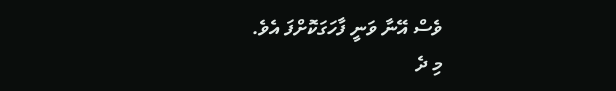ވެސް އޭނާ ވަނީ ފާހަގަކޮށްފަ އެވެ.
މި ދެ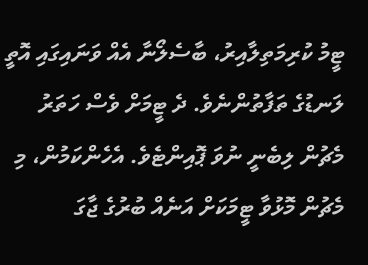ޓީމު ކުރިމަތިލާއިރު، ބާސެލޯނާ އެއް ވަނައިގައި އޮތީ ލަނޑުގެ ތަފާތުންނެވެ. ދެ ޓީމަށް ވެސް ހަތަރު މެޗުން ލިބެނީ ނުވަ ޕޮއިންޓެވެ. އެހެންކަމުން، މި މެޗުން މޮޅުވާ ޓީމަކަށް އަނެއް ބުރުގެ ޖާގަ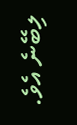ލިބޭނެ އެވެ.